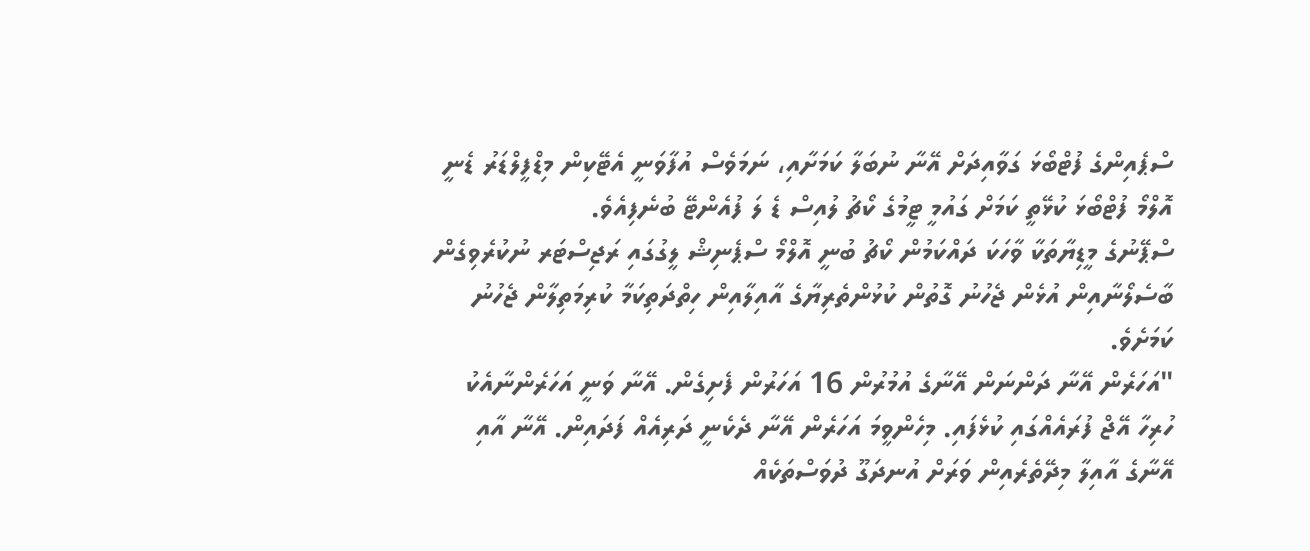ސްޕެއިންގެ ފުޓްބޯޅަ ގަވާއިދަށް އޭނާ ނުބަލާ ކަމަށާއި، ނަމަވެސް އުފާވަނީ އެޓޭކިން މިޑްފީލްޑަރު ޑެނީ އޮލްމޯ ފުޓްބޯޅަ ކުޅޭތީ ކަމަށް ގައުމީ ޓީމުގެ ކޯޗު ލުއިސް ޑެ ލަ ފުއެންޓޭ ބުނެފިއެވެ.
ސްޕޭނުގެ މީޑިޔާތަކާ ވާހަކަ ދައްކަމުން ކޯޗު ބުނީ އޮލްމޯ ސްޕެނިޝް ލީގުގައި ރަޖިސްޓަރ ނުކުރެވިގެން ބާސެލޯނާއިން އުޅެން ޖެހުނު ގޮތުން ކުޅުންތެރިޔާގެ އާއިލާއިން ހިތްދަތިކަމާ ކުރިމަތިލާން ޖެހުނު ކަމަށެވެ.
"އަހަރެން އޭނާ ދަންނަން އޭނާގެ އުމުރުން 16 އަހަރުން ފެށިގެން. އޭނާ ވަނީ އަހަރެންނާއެކު ހުރިހާ އޭޖް ފުރައެއްގައި ކުޅެފައި. މިހެންވީމަ އަހަރެން އޭނާ ދެކެނީ ދަރިއެއް ފަދައިން. އޭނާ އާއި އޭނާގެ އާއިލާ މިދޭތެރެއިން ވަރަށް އުނދަގޫ ދުވަސްތަކެއް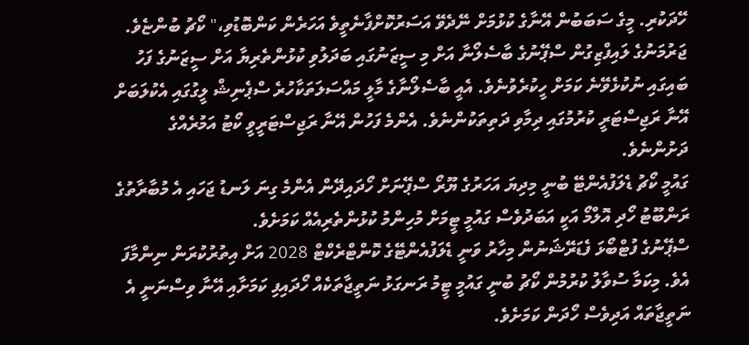ހޭދަކުރި. މީގެ ސަބަބުން އޭނާގެ ކުޅުމަށް ނޭދެވޭ އަސަރުކޮށްފާނެތީވެ އަހަރެން ކަންބޮޑުވި،" ކޯޗު ބުންޏެވެ.
ޖަރުމަނުގެ ލައިފްޒިގުން ސްޕޭނުގެ ބާސެލޯނާ އަށް މި ސީޒަނުގައި ބަދަލުވި ކުޅުންތެރިޔާ އަށް ސީޒަނުގެ ފަހު ބައިގައި ނުކުޅެވޭނެ ކަމަށް ހީކުރެވުނެވެ. އެއީ ބާސެލޯނާގެ މާލީ މައްސަލަތަކާހުރެ ސްޕެނިޝް ލީގުގައި އެކުލަބަށް އޭނާ ރަޖިސްޓަރީ ކުރުމުގައި ދިމާވި ދަތިތަކުންނެވެ. އެންމެ ފަހުން އޭނާ ރަޖިސްޓަރީވީ ކޯޓު އަމުރެއްގެ ދަށުންނެވެ.
ގައުމީ ކޯޗު ޑެލަފުއެންޓޭ ބުނީ މިދިޔަ އަހަރުގެ ޔޫރޯ ސްޕޭނަށް ހޯދައިދޭން އެންމެ ގިނަ ލަނޑު ޖަހައި އެ މުބާރާތުގެ ރަންބޫޓު ހޯދި އޮލްމޯ އަކީ އަބަދުވެސް ގައުމީ ޓީމަށް މުހިންމު ކުޅުންތެރިއެއް ކަމަށެވެ.
ސްޕޭނުގެ ފުޓްބޯޅަ ފެޑަރޭޝަނުން މިހާރު ވަނީ ޑެލަފުއެންޓޭގެ ކޮންޓްރެކްޓް 2028 އަށް އިތުރުކުރަން ނިންމާފަ އެވެ. މިކަމާ ސުވާލު ކުރުމުން ކޯޗު ބުނީ ގައުމީ ޓީމު ރަނގަޅު ނަތީޖާތަކެއް ހޯދައިފި ކަމަށާއި އޭނާ ވިސްނަނީ އެ ނަތީޖާތައް އަދިވެސް ހޯދަން ކަމަށެވެ.